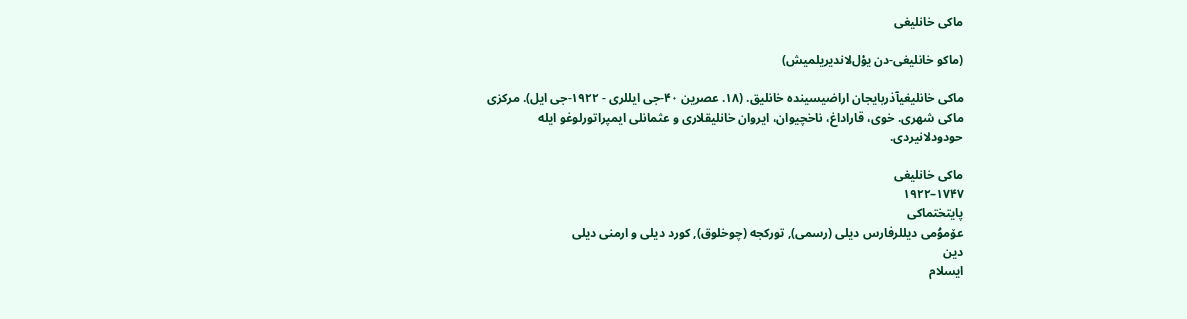ماکی خانلیغی

(ماکو خانلیغی-دن يوْل‌لاندیریلمیش)

ماکی خانلیغیآذربایجان اراضیسینده خانلیق. (۱۸. عصرین ۴۰-جی ایللری - ۱۹۲۲-جی ایل). مرکزی ماکی شهری. خوی، قاراداغ، ناخچیوان، ایروان خانلیقلاری و عثمانلی ایمپراتورلوغو ایله حودودلانیردی.

ماکی خانلیغی
۱۷۴۷–۱۹۲۲
پایتختماکی
عۆموُمی دیللرفارس دیلی (رسمی), تورکجه (چوخلوق), کورد دیلی و ارمنی دیلی
دین
ایسلام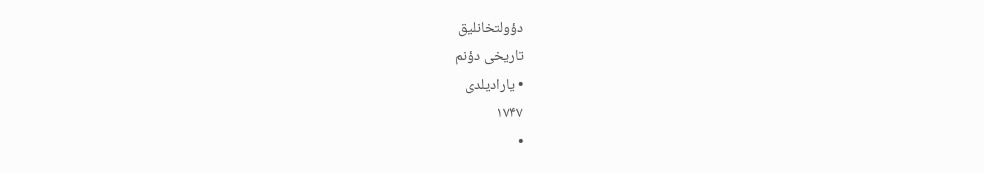دؤولتخانلیق
تاریخی دؤنم
• یارادیلدی
۱۷۴۷
•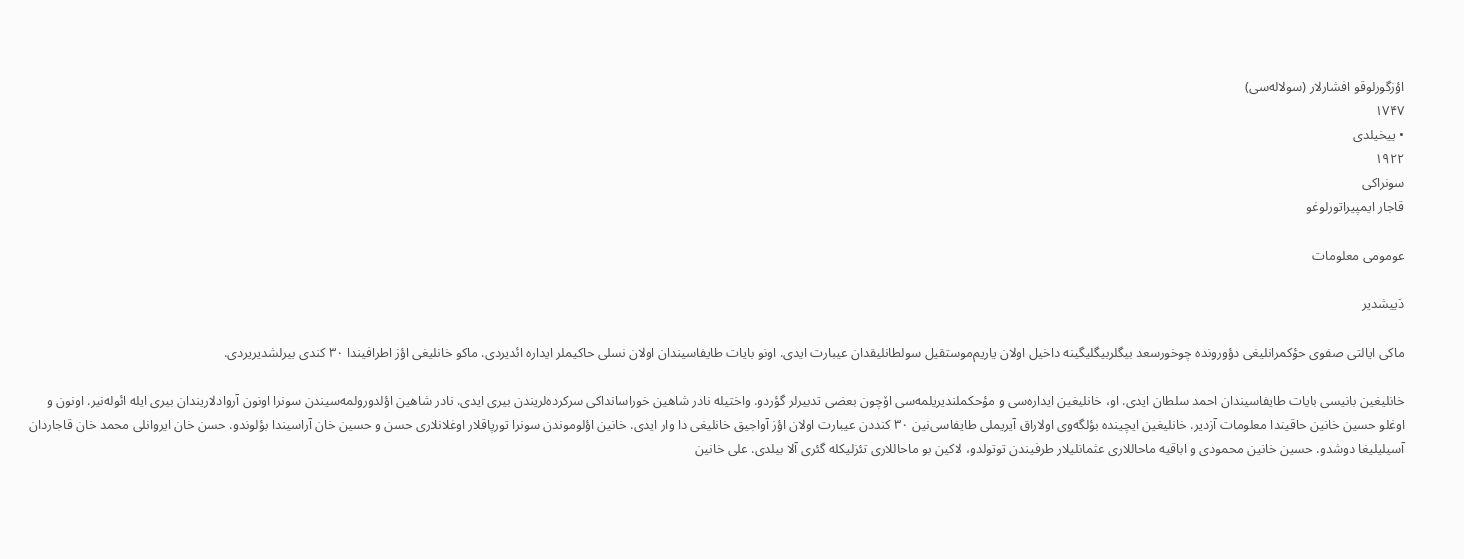اؤزگورلوقو افشارلار (سولاله‌سی)
۱۷۴۷
• ییخیلدی
۱۹۲۲
سونراکی
قاجار ایمپیراتورلوغو

عومومی معلومات

دَییشدیر

ماکی ایالتی صفوی حؤکمرانلیغی دؤورونده چوخورسعد بیگلربیگلیگینه داخیل اولان یاریم‌موستقیل سولطانلیقدان عیبارت ایدی. اونو بایات طایفاسیندان اولان نسلی حاکیملر ایداره ائدیردی. ماکو خانلیغی اؤز اطرافیندا ۳۰ کندی بیرلشدیریردی.

خانلیغین بانیسی بایات طایفاسیندان احمد سلطان ایدی. او، خانلیغین ایداره‌سی و مؤحکملندیریلمه‌سی اۆچون بعضی تدبیرلر گؤردو. واختیله نادر شاهین خوراسانداکی سرکرده‌لریندن بیری ایدی. نادر شاهین اؤلدورولمه‌سیندن سونرا اونون آروادلاریندان بیری ایله ائوله‌نیر. اونون و اوغلو حسین خانین حاقیندا معلومات آزدیر. خانلیغین ایچینده بؤلگه‌وی اولاراق آیریملی طایفاسی‌نین ۳۰ کنددن عیبارت اولان اؤز آواجیق خانلیغی دا وار ایدی. خانین اؤلوموندن سونرا تورپاقلار اوغلانلاری حسن و حسین خان آراسیندا بؤلوندو. حسن خان ایروانلی محمد خان قاجاردان آسیلیلیغا دوشدو. حسین خانین محمودی و اباقیه ماحاللاری عثمانلیلار طرفیندن توتولدو، لاکین بو ماحاللاری تئزلیکله گئری آلا بیلدی. علی خانین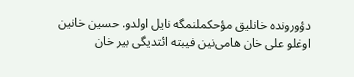دؤورونده خانلیق مؤحکملنمگه نایل اولدو. حسین خانین اوغلو علی خان هامی‌نین فیبته ائتدیگی بیر خان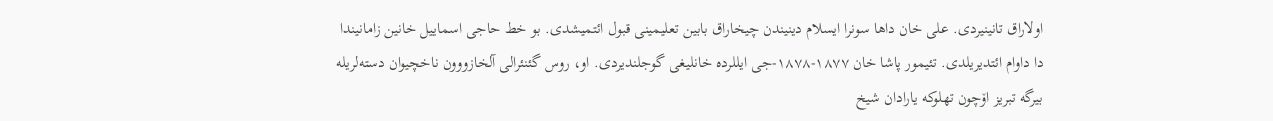اولاراق تانینیردی. علی خان داها سونرا ایسلام دینیندن چیخاراق بابین تعلیمینی قبول ائتمیشدی. بو خط حاجی اسماییل خانین زامانیندا دا داوام ائتدیریلدی. تئیمور پاشا خان ۱۸۷۷-۱۸۷۸-جی ایللرده خانلیغی گوجلندیردی. او، روس گئنئرالی آلخازووون ناخچیوان دسته‌لریله بیرگه تبریز اۆچون تهلوکه یارادان شیخ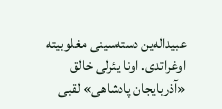عبیداله‌ین دسته‌سینی مغلوبیته اوغراتدی. اونا یئرلی خالق «آذربایجان پادشاهی» لقبی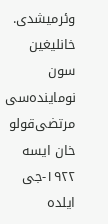وئرمیشدی. خانلیغین سون نوماینده‌سی مرتضی‌قولو خان ایسه ۱۹۲۲-جی ایلده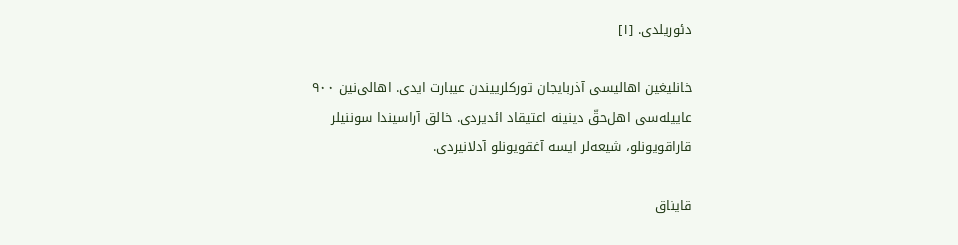دئوریلدی. [۱]

خانلیغین اهالیسی آذربایجان تورکلرییندن عیبارت ایدی. اهالی‌نین ۹۰۰ عاییله‌سی اهل‌حقّ دینینه اعتیقاد ائدیردی. خالق آراسیندا سوننیلر قاراقویونلو، شیعه‌لر ایسه آغقویونلو آدلانیردی.

قایناق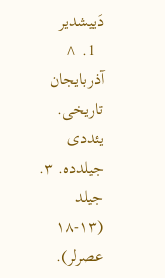دَییشدیر
  1. ^ آذربایجان تاریخی. یئددی جیلدده. ۳. جیلد (۱۳-۱۸ عصرلر).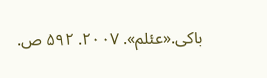باکی.«عئلم». ۲۰۰۷. ۵۹۲ ص.